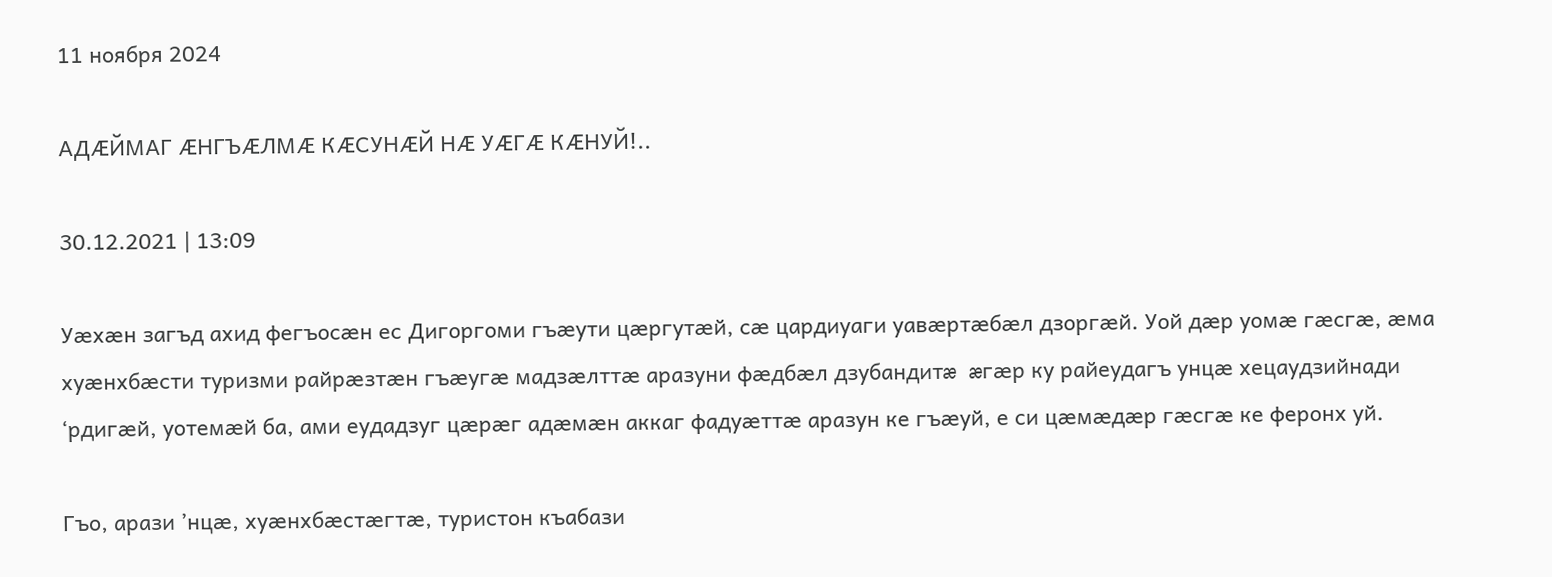11 ноября 2024

АДÆЙМАГ ÆНГЪÆЛМÆ КÆСУНÆЙ НÆ УÆГÆ КÆНУЙ!..

30.12.2021 | 13:09

Уæхæн загъд ахид фегъосæн ес Дигоргоми гъæути цæргутæй, сæ цардиуаги уавæртæбæл дзоргæй. Уой дæр уомæ гæсгæ, æма хуæнхбæсти туризми райрæзтæн гъæугæ мадзæлттæ аразуни фæдбæл дзубандитæ æгæр ку райеудагъ унцæ хецаудзийнади ‘рдигæй, уотемæй ба, ами еудадзуг цæрæг адæмæн аккаг фадуæттæ аразун ке гъæуй, е си цæмæдæр гæсгæ ке феронх уй.

Гъо, арази ’нцæ, хуæнхбæстæгтæ, туристон къабази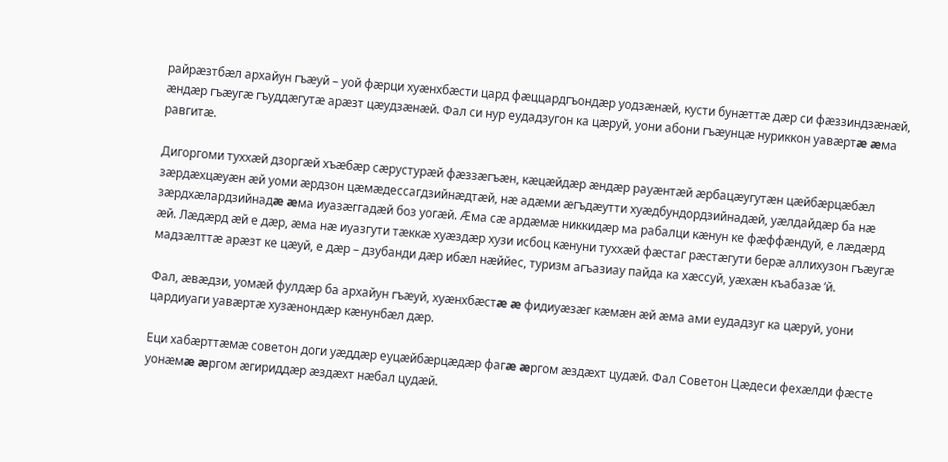райрæзтбæл архайун гъæуй – уой фæрци хуæнхбæсти цард фæццардгъондæр уодзæнæй, кусти бунæттæ дæр си фæззиндзæнæй, æндæр гъæугæ гъуддæгутæ арæзт цæудзæнæй. Фал си нур еудадзугон ка цæруй, уони абони гъæунцæ нуриккон уавæртæ æма равгитæ.

Дигоргоми туххæй дзоргæй хъæбæр сæрустурæй фæззæгъæн, кæцæйдæр æндæр рауæнтæй æрбацæугутæн цæйбæрцæбæл зæрдæхцæуæн æй уоми æрдзон цæмæдессагдзийнæдтæй, нæ адæми æгъдæутти хуæдбундордзийнадæй, уæлдайдæр ба нæ зæрдхæлардзийнадæ æма иуазæггадæй боз уогæй. Æма сæ ардæмæ никкидæр ма рабалци кæнун ке фæффæндуй, е лæдæрд æй. Лæдæрд æй е дæр, æма нæ иуазгути тæккæ хуæздæр хузи исбоц кæнуни туххæй фæстаг рæстæгути берæ аллихузон гъæугæ мадзæлттæ арæзт ке цæуй, е дæр – дзубанди дæр ибæл нæййес, туризм агъазиау пайда ка хæссуй, уæхæн къабазæ ‘й.

Фал, æвæдзи, уомæй фулдæр ба архайун гъæуй, хуæнхбæстæ æ фидиуæзæг кæмæн æй æма ами еудадзуг ка цæруй, уони цардиуаги уавæртæ хузæнондæр кæнунбæл дæр.

Еци хабæрттæмæ советон доги уæддæр еуцæйбæрцæдæр фагæ æргом æздæхт цудæй. Фал Советон Цæдеси фехæлди фæсте уонæмæ æргом æгириддæр æздæхт нæбал цудæй.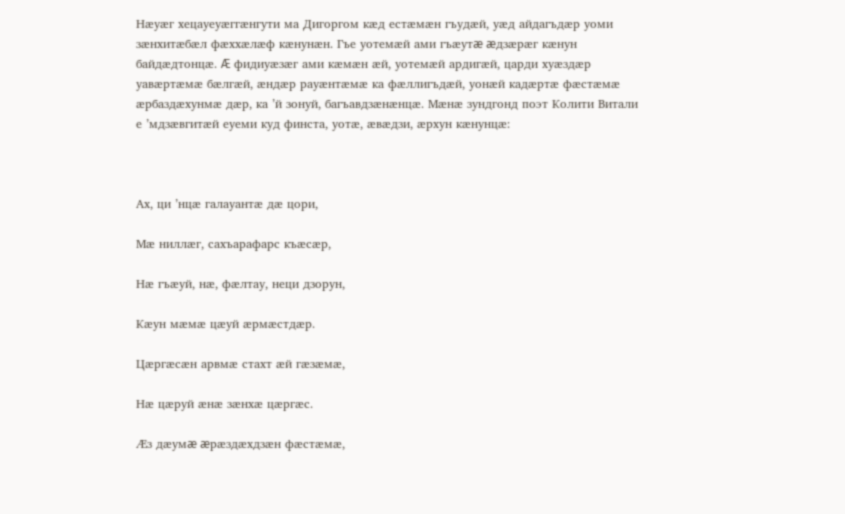Нæуæг хецауеуæггæнгути ма Дигоргом кæд естæмæн гъудæй, уæд айдагъдæр уоми зæнхитæбæл фæххæлæф кæнунæн. Гъе уотемæй ами гъæутæ æдзæрæг кæнун байдæдтонцæ. Æ фидиуæзæг ами кæмæн æй, уотемæй ардигæй, царди хуæздæр уавæртæмæ бæлгæй, æндæр рауæнтæмæ ка фæллигъдæй, уонæй кадæртæ фæстæмæ æрбаздæхунмæ дæр, ка ’й зонуй, багъавдзæнæнцæ. Мæнæ зундгонд поэт Колити Витали е ’мдзæвгитæй еуеми куд финста, уотæ, æвæдзи, æрхун кæнунцæ:



Ах, ци ’нцæ галауантæ дæ цори,

Мæ ниллæг, сахъарафарс къæсæр,

Нæ гъæуй, нæ, фæлтау, неци дзорун,

Кæун мæмæ цæуй æрмæстдæр.

Цæргæсæн арвмæ стахт æй гæзæмæ,

Нæ цæруй æнæ зæнхæ цæргæс.

Æз дæумæ æрæздæхдзæн фæстæмæ,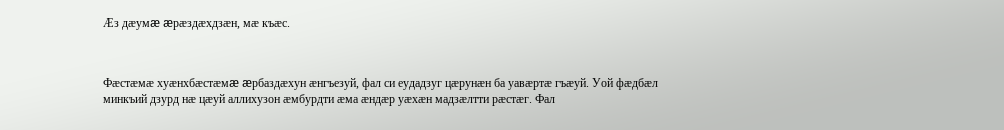Æз дæумæ æрæздæхдзæн, мæ къæс.



Фæстæмæ хуæнхбæстæмæ æрбаздæхун æнгъезуй, фал си еудадзуг цæрунæн ба уавæртæ гъæуй. Уой фæдбæл минкъий дзурд нæ цæуй аллихузон æмбурдти æма æндæр уæхæн мадзæлтти рæстæг. Фал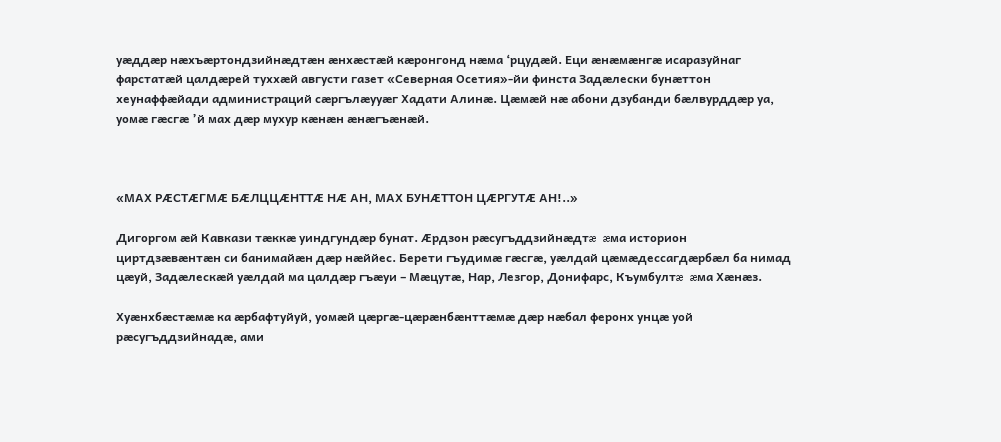уæддæр нæхъæртондзийнæдтæн æнхæстæй кæронгонд нæма ‘рцудæй. Еци æнæмæнгæ исаразуйнаг фарстатæй цалдæрей туххæй августи газет «Северная Осетия»-йи финста Задæлески бунæттон хеунаффæйади администраций сæргълæууæг Хадати Алинæ. Цæмæй нæ абони дзубанди бæлвурддæр уа, уомæ гæсгæ ’й мах дæр мухур кæнæн æнæгъæнæй.



«МАХ РÆСТÆГМÆ БÆЛЦЦÆНТТÆ НÆ АН, МАХ БУНÆТТОН ЦÆРГУТÆ АН!..»

Дигоргом æй Кавкази тæккæ уиндгундæр бунат. Æрдзон рæсугъддзийнæдтæ æма историон циртдзæвæнтæн си банимайæн дæр нæййес. Берети гъудимæ гæсгæ, уæлдай цæмæдессагдæрбæл ба нимад цæуй, Задæлескæй уæлдай ма цалдæр гъæуи – Мæцутæ, Нар, Лезгор, Донифарс, Къумбултæ æма Хæнæз.

Хуæнхбæстæмæ ка æрбафтуйуй, уомæй цæргæ-цæрæнбæнттæмæ дæр нæбал феронх унцæ уой рæсугъддзийнадæ, ами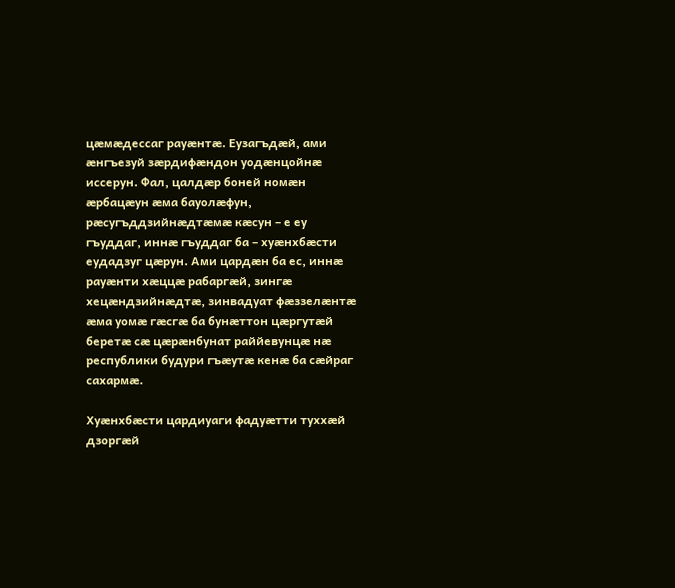цæмæдессаг рауæнтæ. Еузагъдæй, ами æнгъезуй зæрдифæндон уодæнцойнæ иссерун. Фал, цалдæр боней номæн æрбацæун æма бауолæфун, рæсугъддзийнæдтæмæ кæсун – е еу гъуддаг, иннæ гъуддаг ба – хуæнхбæсти еудадзуг цæрун. Ами цардæн ба ес, иннæ рауæнти хæццæ рабаргæй, зингæ хецæндзийнæдтæ, зинвадуат фæззелæнтæ æма уомæ гæсгæ ба бунæттон цæргутæй беретæ сæ цæрæнбунат раййевунцæ нæ республики будури гъæутæ кенæ ба сæйраг сахармæ.

Хуæнхбæсти цардиуаги фадуæтти туххæй дзоргæй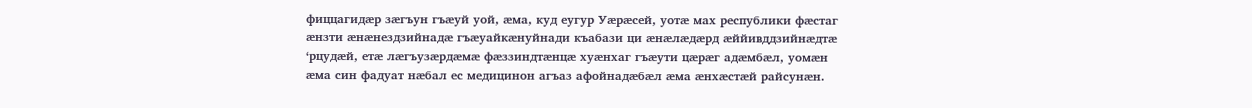фиццагидæр зæгъун гъæуй уой, æма, куд еугур Уæрæсей, уотæ мах республики фæстаг æнзти æнæнездзийнадæ гъæуайкæнуйнади къабази ци æнæлæдæрд æййивддзийнæдтæ ‘рцудæй, етæ лæгъузæрдæмæ фæззиндтæнцæ хуæнхаг гъæути цæрæг адæмбæл, уомæн æма син фадуат нæбал ес медицинон агъаз афойнадæбæл æма æнхæстæй райсунæн.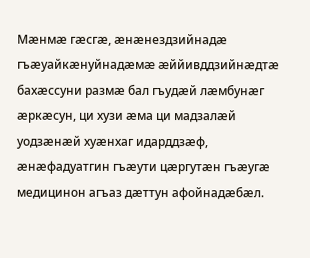Мæнмæ гæсгæ, æнæнездзийнадæ гъæуайкæнуйнадæмæ æййивддзийнæдтæ бахæссуни размæ бал гъудæй лæмбунæг æркæсун, ци хузи æма ци мадзалæй уодзæнæй хуæнхаг идарддзæф, æнæфадуатгин гъæути цæргутæн гъæугæ медицинон агъаз дæттун афойнадæбæл.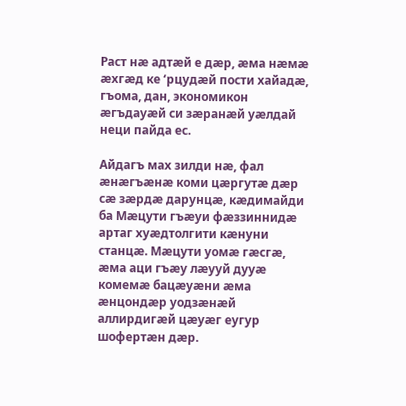Раст нæ адтæй е дæр, æма нæмæ æхгæд ке ‘рцудæй пости хайадæ, гъома, дан, экономикон æгъдауæй си зæранæй уæлдай неци пайда ес.

Айдагъ мах зилди нæ, фал æнæгъæнæ коми цæргутæ дæр сæ зæрдæ дарунцæ, кæдимайди ба Мæцути гъæуи фæззиннидæ артаг хуæдтолгити кæнуни станцæ. Мæцути уомæ гæсгæ, æма аци гъæу лæууй дууæ комемæ бацæуæни æма æнцондæр уодзæнæй аллирдигæй цæуæг еугур шофертæн дæр.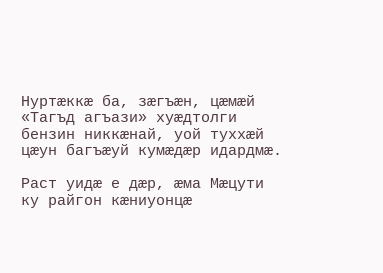Нуртæккæ ба, зæгъæн, цæмæй «Тагъд агъази» хуæдтолги бензин никкæнай, уой туххæй цæун багъæуй кумæдæр идардмæ.

Раст уидæ е дæр, æма Мæцути ку райгон кæниуонцæ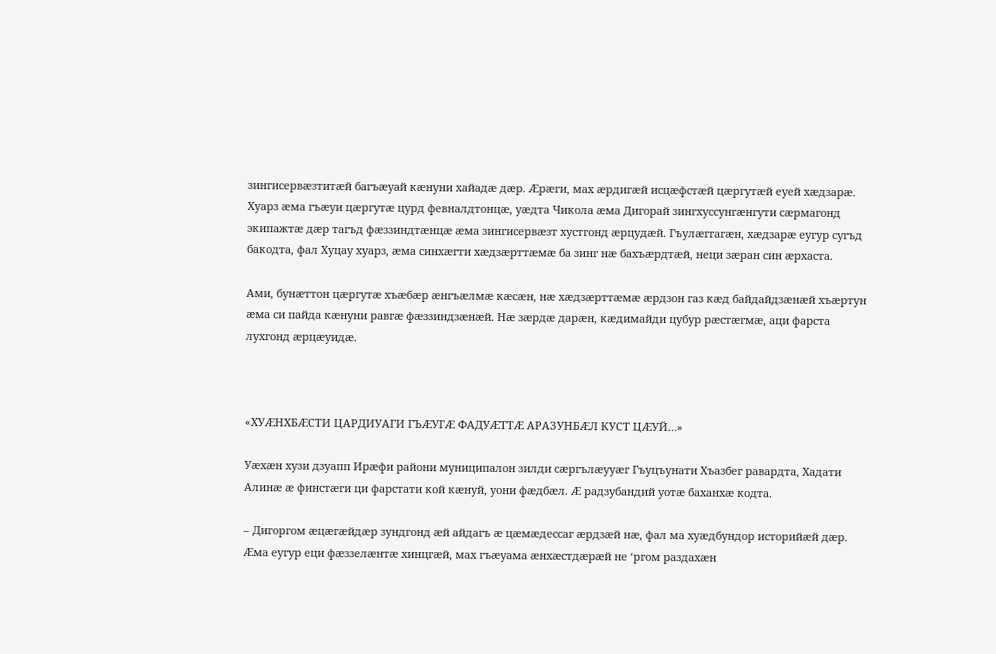зингисервæзтитæй багъæуай кæнуни хайадæ дæр. Æрæги, мах æрдигæй исцæфстæй цæргутæй еуей хæдзарæ. Хуарз æма гъæуи цæргутæ цурд февналдтонцæ, уæдта Чикола æма Дигорай зингхуссунгæнгути сæрмагонд экипажтæ дæр тагъд фæззиндтæнцæ æма зингисервæзт хустгонд æрцудæй. Гъулæггагæн, хæдзарæ еугур сугъд бакодта, фал Хуцау хуарз, æма синхæгти хæдзæрттæмæ ба зинг нæ бахъæрдтæй, неци зæран син æрхаста.

Ами, бунæттон цæргутæ хъæбæр æнгъæлмæ кæсæн, нæ хæдзæрттæмæ æрдзон газ кæд байдайдзæнæй хъæртун æма си пайда кæнуни равгæ фæззиндзæнæй. Нæ зæрдæ дарæн, кæдимайди цубур рæстæгмæ, аци фарста лухгонд æрцæуидæ.



«ХУÆНХБÆСТИ ЦАРДИУАГИ ГЪÆУГÆ ФАДУÆТТÆ АРАЗУНБÆЛ КУСТ ЦÆУЙ…»

Уæхæн хузи дзуапп Ирæфи райони муниципалон зилди сæргълæууæг Гъуцъунати Хъазбег равардта, Хадати Алинæ æ финстæги ци фарстати кой кæнуй, уони фæдбæл. Æ радзубандий уотæ баханхæ кодта.

– Дигоргом æцæгæйдæр зундгонд æй айдагъ æ цæмæдессаг æрдзæй нæ, фал ма хуæдбундор историйæй дæр. Æма еугур еци фæззелæнтæ хинцгæй, мах гъæуама æнхæстдæрæй не ‘ргом раздахæн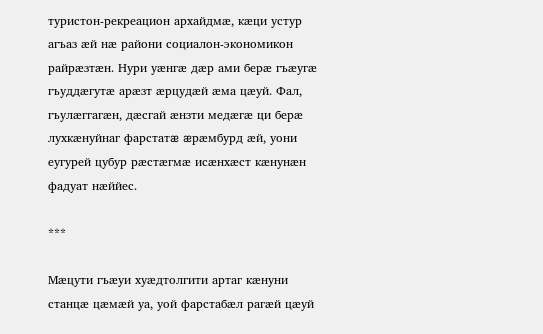туристон-рекреацион архайдмæ, кæци устур агъаз æй нæ райони социалон-экономикон райрæзтæн. Нури уæнгæ дæр ами берæ гъæугæ гъуддæгутæ арæзт æрцудæй æма цæуй. Фал, гъулæггагæн, дæсгай æнзти медæгæ ци берæ лухкæнуйнаг фарстатæ æрæмбурд æй, уони еугурей цубур рæстæгмæ исæнхæст кæнунæн фадуат нæййес.

***

Мæцути гъæуи хуæдтолгити артаг кæнуни станцæ цæмæй уа, уой фарстабæл рагæй цæуй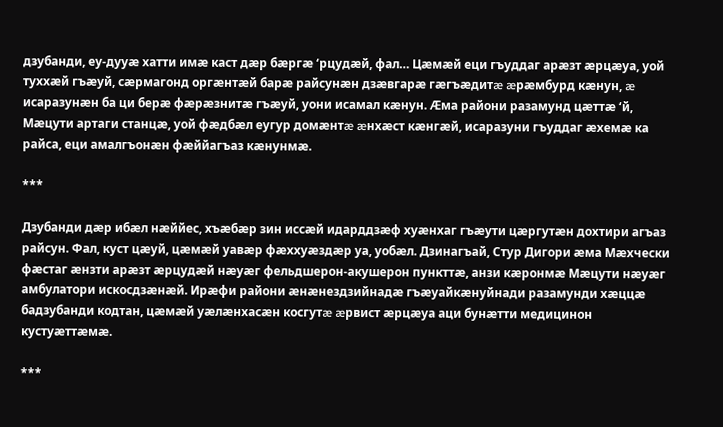дзубанди, еу-дууæ хатти имæ каст дæр бæргæ ‘рцудæй, фал… Цæмæй еци гъуддаг арæзт æрцæуа, уой туххæй гъæуй, сæрмагонд оргæнтæй барæ райсунæн дзæвгарæ гæгъæдитæ æрæмбурд кæнун, æ исаразунæн ба ци берæ фæрæзнитæ гъæуй, уони исамал кæнун. Æма райони разамунд цæттæ ‘й, Мæцути артаги станцæ, уой фæдбæл еугур домæнтæ æнхæст кæнгæй, исаразуни гъуддаг æхемæ ка райса, еци амалгъонæн фæййагъаз кæнунмæ.

***

Дзубанди дæр ибæл нæййес, хъæбæр зин иссæй идарддзæф хуæнхаг гъæути цæргутæн дохтири агъаз райсун. Фал, куст цæуй, цæмæй уавæр фæххуæздæр уа, уобæл. Дзинагъай, Стур Дигори æма Мæхчески фæстаг æнзти арæзт æрцудæй нæуæг фельдшерон-акушерон пункттæ, анзи кæронмæ Мæцути нæуæг амбулатори искосдзæнæй. Ирæфи райони æнæнездзийнадæ гъæуайкæнуйнади разамунди хæццæ бадзубанди кодтан, цæмæй уæлæнхасæн косгутæ æрвист æрцæуа аци бунæтти медицинон кустуæттæмæ.

***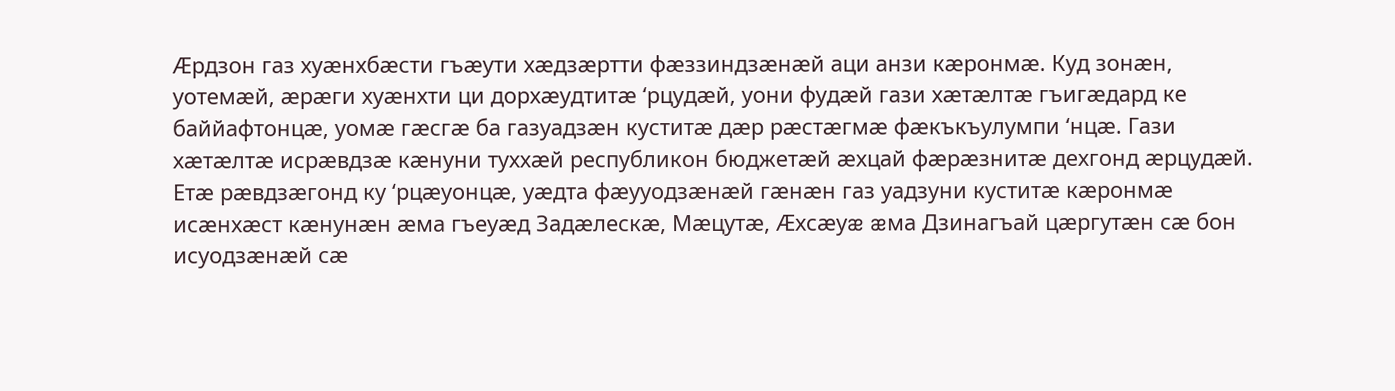Æрдзон газ хуæнхбæсти гъæути хæдзæртти фæззиндзæнæй аци анзи кæронмæ. Куд зонæн, уотемæй, æрæги хуæнхти ци дорхæудтитæ ‘рцудæй, уони фудæй гази хæтæлтæ гъигæдард ке баййафтонцæ, уомæ гæсгæ ба газуадзæн куститæ дæр рæстæгмæ фæкъкъулумпи ‘нцæ. Гази хæтæлтæ исрæвдзæ кæнуни туххæй республикон бюджетæй æхцай фæрæзнитæ дехгонд æрцудæй. Етæ рæвдзæгонд ку ‘рцæуонцæ, уæдта фæууодзæнæй гæнæн газ уадзуни куститæ кæронмæ исæнхæст кæнунæн æма гъеуæд Задæлескæ, Мæцутæ, Æхсæуæ æма Дзинагъай цæргутæн сæ бон исуодзæнæй сæ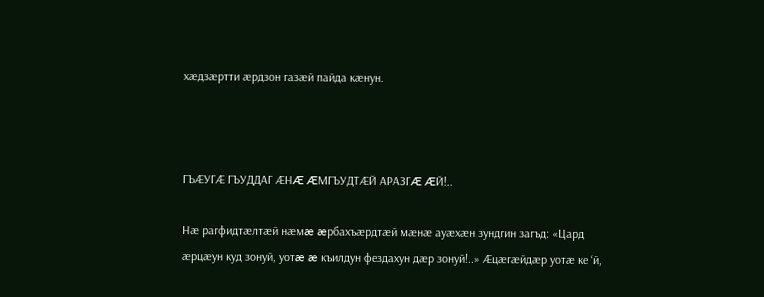хæдзæртти æрдзон газæй пайда кæнун.



ГЪÆУГÆ ГЪУДДАГ ÆНÆ ÆМГЪУДТÆЙ АРАЗГÆ ÆЙ!..

Нæ рагфидтæлтæй нæмæ æрбахъæрдтæй мæнæ ауæхæн зундгин загъд: «Цард æрцæун куд зонуй, уотæ æ къилдун фездахун дæр зонуй!..» Æцæгæйдæр уотæ ке ‘й,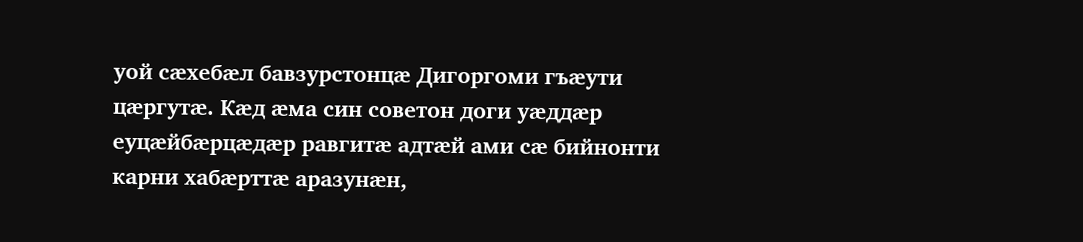уой сæхебæл бавзурстонцæ Дигоргоми гъæути цæргутæ. Кæд æма син советон доги уæддæр еуцæйбæрцæдæр равгитæ адтæй ами сæ бийнонти карни хабæрттæ аразунæн,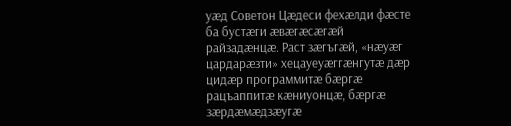уæд Советон Цæдеси фехæлди фæсте ба бустæги æвæгæсæгæй райзадæнцæ. Раст зæгъгæй, «нæуæг цардарæзти» хецауеуæггæнгутæ дæр цидæр программитæ бæргæ рацъаппитæ кæниуонцæ, бæргæ зæрдæмæдзæугæ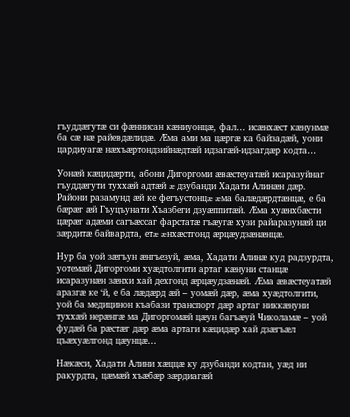гъуддæгутæ си фæннисан кæниуонцæ, фал… исæнхæст кæнунмæ ба сæ нæ райевдæлидæ. Æма ами ма цæргæ ка байзадæй, уони цардиуагæ нæхъæртондзийнæдтæй идзагæй-идзагдæр кодта…

Уонæй кæцидæрти, абони Дигоргоми æвæстеуатæй исаразуйнаг гъуддæгути туххæй адтæй æ дзубанди Хадати Алинæн дæр. Райони разамунд æй ке фегъустонцæ æма балæдæрдтæнцæ, е ба бæрæг æй Гъуцъунати Хъазбеги дзуæппитæй. Æма хуæнхбæсти цæрæг адæми сагъæссаг фарстатæ гъæугæ хузи райаразунæй ци зæрдитæ байвардта, етæ æнхæстгонд æрцæудзæнæнцæ.

Нур ба уой зæгъун æнгъезуй, æма, Хадати Алинæ куд радзурдта, уотемæй Дигоргоми хуæдтолгити артаг кæнуни станцæ исаразунæн зæнхи хай дехгонд æрцæудзæнæй. Æма æвæстеуатæй аразгæ ке ‘й, е ба лæдæрд æй – уомæй дæр, æма хуæдтолгити, уой ба медицинон къабази транспорт дæр артаг никкæнуни туххæй нерæнгæ ма Дигоргомæй цæун багъæуй Чиколамæ – уой фудæй ба рæстæг дæр æма артаги кæцидæр хай дзæгъæл цъæхуæлгонд цæунцæ…

Нæкæси, Хадати Алини хæццæ ку дзубанди кодтан, уæд ни ракурдта, цæмæй хъæбæр зæрдиагæй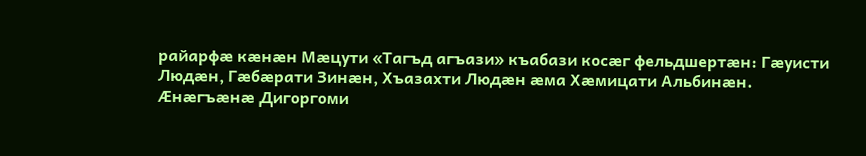райарфæ кæнæн Мæцути «Тагъд агъази» къабази косæг фельдшертæн: Гæуисти Людæн, Гæбæрати Зинæн, Хъазахти Людæн æма Хæмицати Альбинæн. Æнæгъæнæ Дигоргоми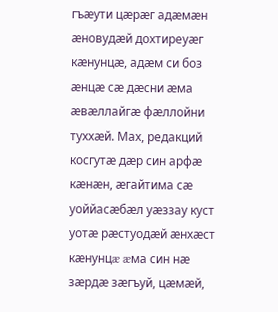гъæути цæрæг адæмæн æновудæй дохтиреуæг кæнунцæ, адæм си боз æнцæ сæ дæсни æма æвæллайгæ фæллойни туххæй. Мах, редакций косгутæ дæр син арфæ кæнæн, æгайтима сæ уоййасæбæл уæззау куст уотæ рæстуодæй æнхæст кæнунцæ æма син нæ зæрдæ зæгъуй, цæмæй,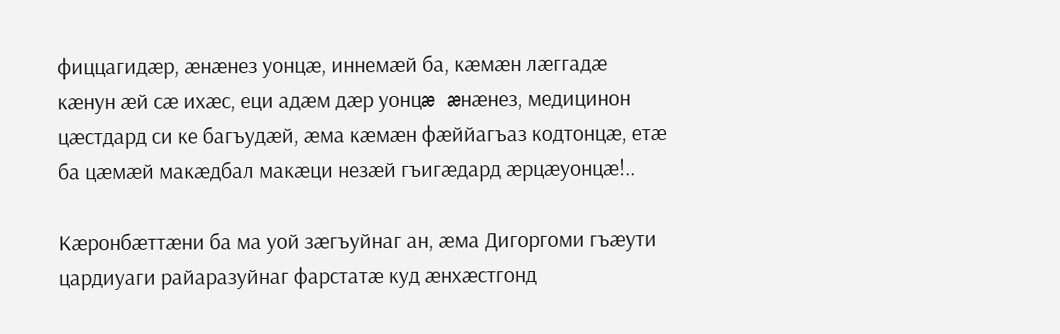фиццагидæр, æнæнез уонцæ, иннемæй ба, кæмæн лæггадæ кæнун æй сæ ихæс, еци адæм дæр уонцæ æнæнез, медицинон цæстдард си ке багъудæй, æма кæмæн фæййагъаз кодтонцæ, етæ ба цæмæй макæдбал макæци незæй гъигæдард æрцæуонцæ!..

Кæронбæттæни ба ма уой зæгъуйнаг ан, æма Дигоргоми гъæути цардиуаги райаразуйнаг фарстатæ куд æнхæстгонд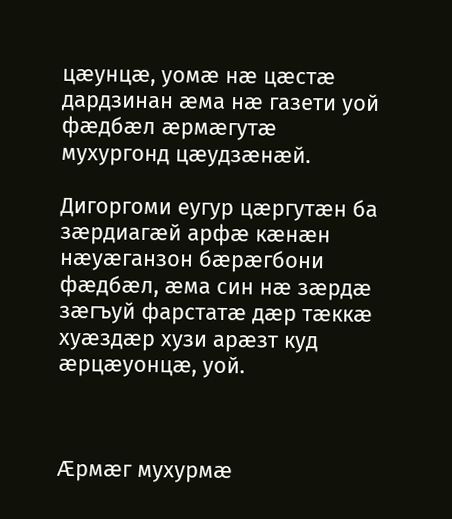цæунцæ, уомæ нæ цæстæ дардзинан æма нæ газети уой фæдбæл æрмæгутæ мухургонд цæудзæнæй.

Дигоргоми еугур цæргутæн ба зæрдиагæй арфæ кæнæн нæуæганзон бæрæгбони фæдбæл, æма син нæ зæрдæ зæгъуй фарстатæ дæр тæккæ хуæздæр хузи арæзт куд æрцæуонцæ, уой.



Æрмæг мухурмæ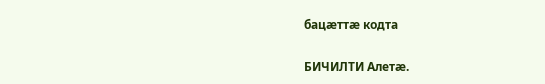бацæттæ кодта

БИЧИЛТИ Алетæ.